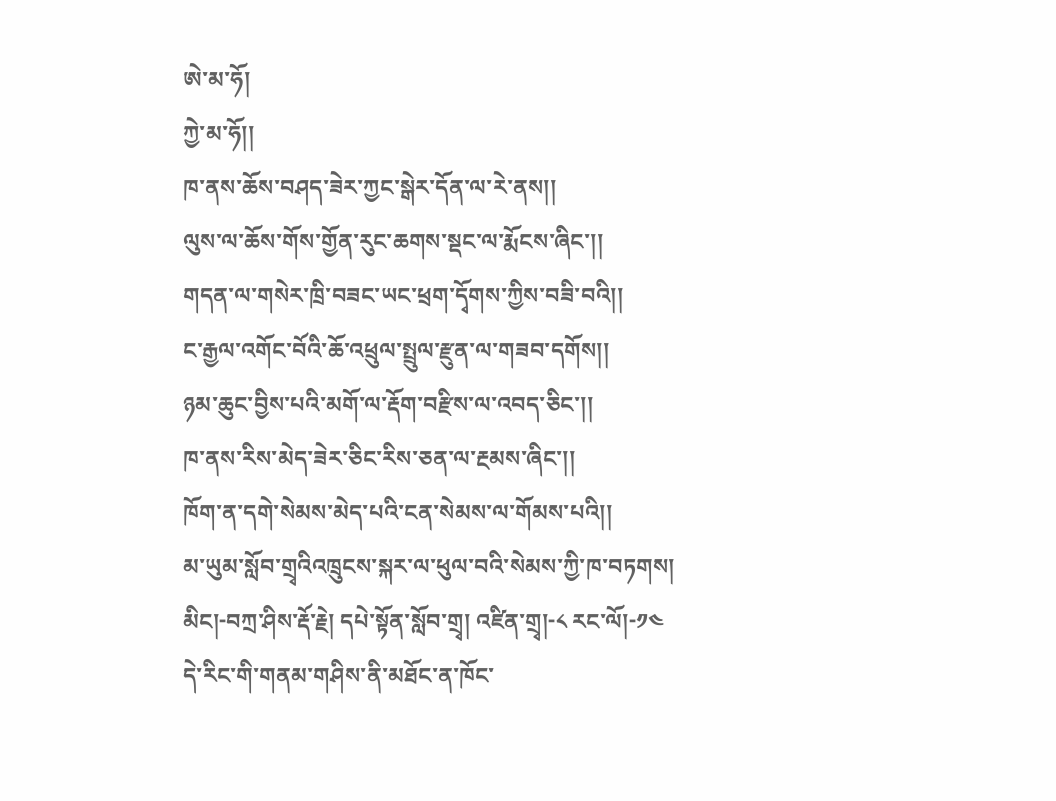ཨེ་མ་ཧོ།
ཀྱེ་མ་ཧོ།།
ཁ་ནས་ཆོས་བཤད་ཟེར་ཀྱང་སྒེར་དོན་ལ་རེ་ནས།།
ལུས་ལ་ཆོས་གོས་གྱོན་རུང་ཆགས་སྡང་ལ་རྨོངས་ཞིང་།།
གདན་ལ་གསེར་ཁྲི་བཟང་ཡང་ཕྲག་དྭོགས་ཀྱིས་བཟི་བའི།།
ང་རྒྱལ་འགོང་བོའི་ཆོ་འཕྲུལ་སྤྲུལ་རྫུན་ལ་གཟབ་དགོས།།
ཉམ་ཆུང་བྱིས་པའི་མགོ་ལ་རྡོག་བརྫིས་ལ་འབད་ཅིང་།།
ཁ་ནས་རིས་མེད་ཟེར་ཅིང་རིས་ཅན་ལ་རྔམས་ཞིང་།།
ཁོག་ན་དགེ་སེམས་མེད་པའི་ངན་སེམས་ལ་གོམས་པའི།།
མ་ཡུམ་སློབ་གྲྭའིའཁྲུངས་སྐར་ལ་ཕུལ་བའི་སེམས་ཀྱི་ཁ་བཏགས།
མིང།-བཀྲ་ཤིས་རྡོ་རྗེ། དཔེ་སྟོན་སློབ་གྲྭ། འཛིན་གྲྭ།-༨ རང་ལོ།-༡༤
དེ་རིང་གི་གནམ་གཤིས་ནི་མཐོང་ན་ཁོང་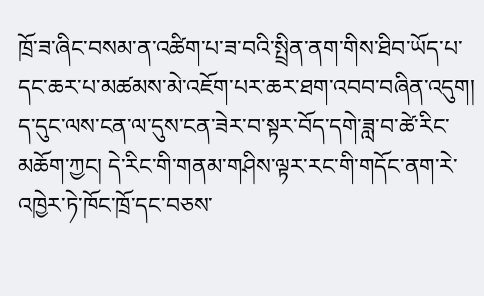ཁྲོ་ཟ་ཞིང་བསམ་ན་འཚིག་པ་ཟ་བའི་སྤྲིན་ནག་གིས་ཐིབ་ཡོད་པ་དང་ཆར་པ་མཚམས་མེ་འཇོག་པར་ཆར་ཐག་འབབ་བཞིན་འདུག། ད་དུང་ལས་ངན་ལ་དུས་ངན་ཟེར་བ་སྟར་བོད་དགེ་ཟླ་བ་ཚེ་རིང་མཆོག་ཀྱང། དེ་རིང་གི་གནམ་གཤིས་ལྟར་རང་གི་གདོང་ནག་རེ་འཁྱེར་ཏེ་ཁོང་ཁྲོ་དང་བཅས་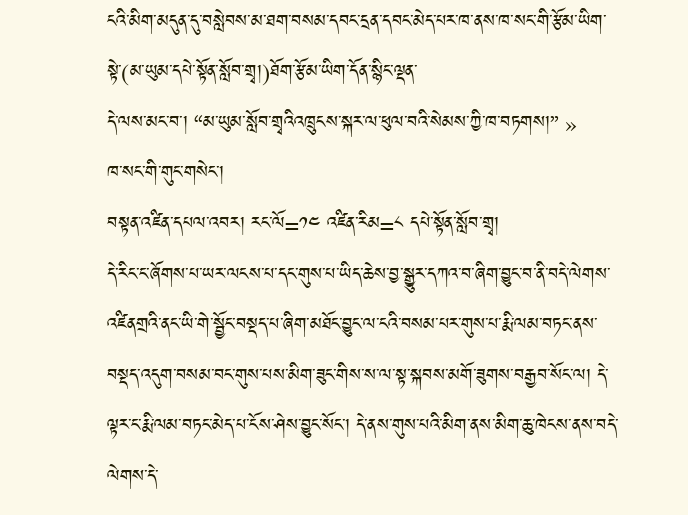ངའི་མིག་མདུན་དུ་བསླེབས་མ་ཐག་བསམ་དབང་དྲན་དབང་མེད་པར་ཁ་ནས་ཁ་སང་གི་རྩོམ་ཡིག་སྟེ་(མ་ཡུམ་དཔེ་སྟོན་སློབ་གྲྭ།)ཐོག་རྩོམ་ཡིག་དོན་སྙིང་ལྡན་
དེ་ལས་མང་བ་། “མ་ཡུམ་སློབ་གྲྭའིའཁྲུངས་སྐར་ལ་ཕུལ་བའི་སེམས་ཀྱི་ཁ་བཏགས།” »
ཁ་སང་གི་གུང་གསེང་།
བསྟན་འཛིན་དཔལ་འབར། རང་ལོ=༡༤ འཛིན་རིམ=༨ དཔེ་སྟོན་སློབ་གྲྭ།
དེ་རིང་ང་ཞོགས་པ་ཡར་ལངས་པ་དང་གུས་པ་ཡིད་ཆེས་བྱ་སྒྱུར་དཀའ་བ་ཞིག་བྱུང་བ་ནི་བདེ་ལེགས་འཛིནགྲའི་ནང་ཡི་གེ་སྦྱོང་བསྡད་པ་ཞིག་མཐོང་བྱུང་ལ་ངའི་བསམ་པར་གུས་པ་རྨི་ལམ་བཏང་ནས་བསྡད་འདུག་བསམ་བང་གུས་པས་མིག་ཟུང་གིས་ས་ལ་སྟ་སྐབས་མགོ་ཟུགས་བརྒྱབ་སོང་ལ། དེ་ལྟར་ང་རྨི་ལམ་བཏང་མེད་པ་ངོས་ཤེས་བྱུང་སོང་། དེ་ནས་གུས་པའི་མིག་ནས་མིག་ཆུ་ཁེངས་ནས་བདེ་ལེགས་དེ་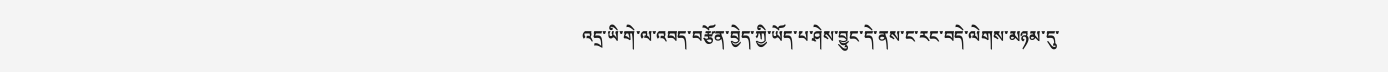འདྲ་ཡི་གེ་ལ་འབད་བརྩོན་བྱེད་ཀྱི་ཡོད་པ་ཤེས་བྱུང་དེ་ནས་ང་རང་བདེ་ལེགས་མཉམ་དུ་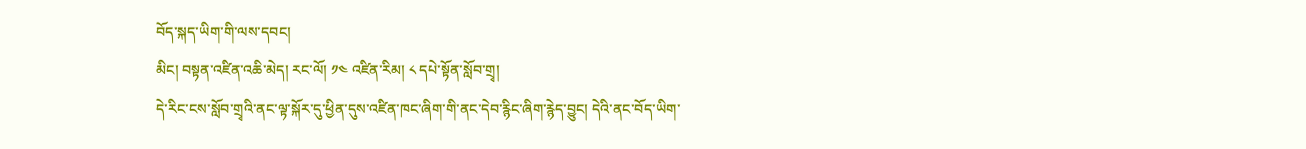བོད་སྐད་ཡིག་གི་ལས་དབང།
མིང། བསྟན་འཛིན་འཆི་མེད། རང་ལོ། ༡༤ འཛིན་རིམ། ༨ དཔེ་སྟོན་སློབ་གྲྭ།
དེ་རིང་ངས་སློབ་གྲྭའི་ནང་ལྟ་སྐོར་དུ་ཕྱིན་དུས་འཛིན་ཁང་ཞིག་གི་ནང་དེབ་རྙིང་ཞིག་རྙེད་བྱུང། དེའི་ནང་བོད་ཡིག་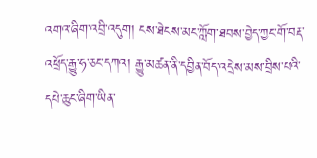འགའ་ཞིག་འབྲི་འདུག། ངས་ཐེངས་མང་ཀློག་ཐབས་བྱེད་ཀྱང་གོ་བརྡ་འཕྲོད་རྒྱུ་ཧ་ཅང་དཀའ། རྒྱུ་མཚན་ནི་དབྱིན་བོད་འདྲེས་མས་བྲིས་པའི་དཔེ་ཆུང་ཞིག་ཡིན་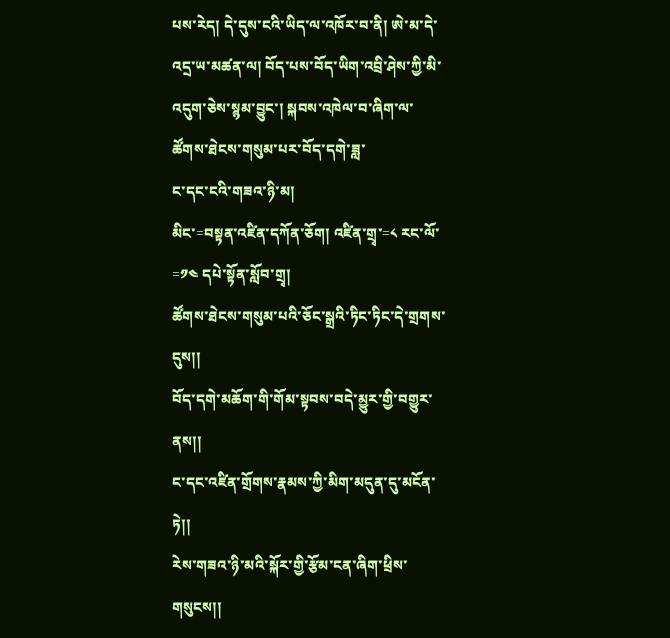པས་རེད། དེ་དུས་ངའི་ཡིད་ལ་འཁོར་བ་ནི། ཨེ་མ་དེ་འདྲ་ཡ་མཚན་ལ། བོད་པས་བོད་ཡིག་འབྲི་ཤེས་ཀྱི་མི་འདུག་ཅེས་སྙམ་བྱུང་། སྐབས་འཁེལ་བ་ཞིག་ལ་ཚོགས་ཐེངས་གསུམ་པར་བོད་དགེ་ཟླ་
ང་དང་ངའི་གཟའ་ཉི་མ།
མིང་=བསྟན་འཛིན་དཀོན་ཅོག། འཛིན་གྲྭ་=༨ རང་ལོ་=༡༤ དཔེ་སྟོན་སློབ་གྲྭ།
ཚོགས་ཐེངས་གསུམ་པའི་ཅོང་སྒྲའི་ཏིང་ཏིང་དེ་གྲགས་དུས།།
བོད་དགེ་མཆོག་གི་གོམ་སྟབས་བདེ་མྱུར་གྱི་བགྱུར་ནས།།
ང་དང་འཛིན་གྲོགས་རྣམས་ཀྱི་མིག་མདུན་དུ་མངོན་ཏེ།།
རེས་གཟའ་ཉི་མའི་སྐོར་གྱི་རྩོམ་ངན་ཞིག་ཕྲིས་གསུངས།།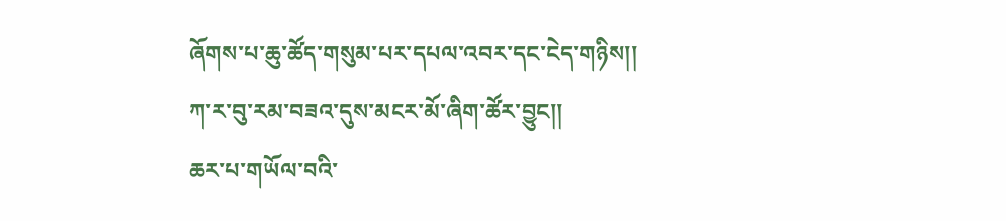ཞོགས་པ་ཆུ་ཚོད་གསུམ་པར་དཔལ་འབར་དང་ངེད་གཉིས།།
ཀ་ར་བུ་རམ་བཟའ་དུས་མངར་མོ་ཞིག་ཚོར་བྱུང།།
ཆར་པ་གཡོལ་བའི་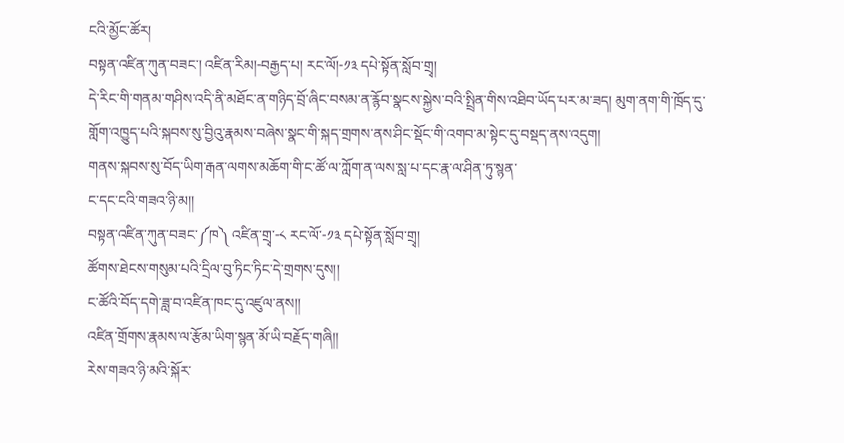ངའི་མྱོང་ཚོར།
བསྟན་འཛིན་ཀུན་བཟང་། འཛིན་རིམ།-བརྒྱད་པ། རང་ལོ།-༡༣ དཔེ་སྟོན་སློབ་གྲྭ།
དེ་རིང་གི་གནམ་གཤིས་འདི་ནི་མཐོང་ན་གཉིད་བྲོ་ཞིང་བསམ་ན་རྙོབ་སྣངས་སྐྱེས་བའི་སྤྲིན་གིས་འཐིབ་ཡོད་པར་མ་ཟད། མུག་ནག་གི་ཁྲོད་དུ་གློག་འཁྱུད་པའི་སྐབས་སུ་བྱིའུ་རྣམས་བཞེས་སྣང་གི་སྐད་གྲགས་ནས་ཤིང་སྡོང་གི་འགབ་མ་སྟེང་དུ་བསྡད་ནས་འདུག།
གནས་སྐབས་སུ་བོད་ཡིག་རྒན་ལགས་མཆོག་གི་ང་ཚོ་ལ་ཀློག་ན་ལས་སླ་པ་དང་རྣ་ལ་ཤིན་ཏུ་སྙན་
ང་དང་ངའི་གཟའ་ཉི་མ།།
བསྟན་འཛིན་ཀུན་བཟང་༼ཁ༽ འཛིན་གྲྭ་-༨ རང་ལོ་-༡༣ དཔེ་སྟོན་སློབ་གྲྭ།
ཚོགས་ཐེངས་གསུམ་པའི་དྲིལ་བུ་ཏིང་ཏིང་དེ་གྲགས་དུས།།
ང་ཚོའི་བོད་དགེ་ཟླ་བ་འཛིན་ཁང་དུ་འཛུལ་ནས།།
འཛིན་གྲོགས་རྣམས་ལ་རྩོམ་ཡིག་སྙན་མོ་ཡི་བརྗོད་གཞི།།
རེས་གཟའ་ཉི་མའི་སྐོར་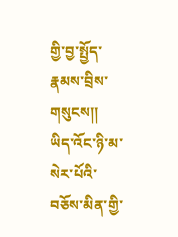གྱི་བྱ་སྤྱོད་རྣམས་བྲིས་གསུངས།།
ཡིད་འོང་ཉི་མ་སེར་པོའི་བཅོས་མིན་གྱི་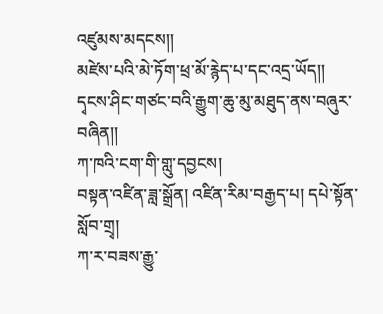འཛུམས་མདངས།།
མཛེས་པའི་མེ་ཏོག་ཕྲ་མོ་རྙེད་པ་དང་འདྲ་ཡོད།།
དྭངས་ཤིང་གཙང་བའི་རྒྱུག་ཆུ་མུ་མཐུད་ནས་བཞུར་བཞིན།།
ཀ་ཁའི་ངག་གི་གླུ་དབྱངས།
བསྟན་འཛིན་ཟླ་སྒྲོན། འཛིན་རིམ་བརྒྱད་པ། དཔེ་སྟོན་སློབ་གྲྭ།
ཀ་ར་བཟས་རྒྱུ་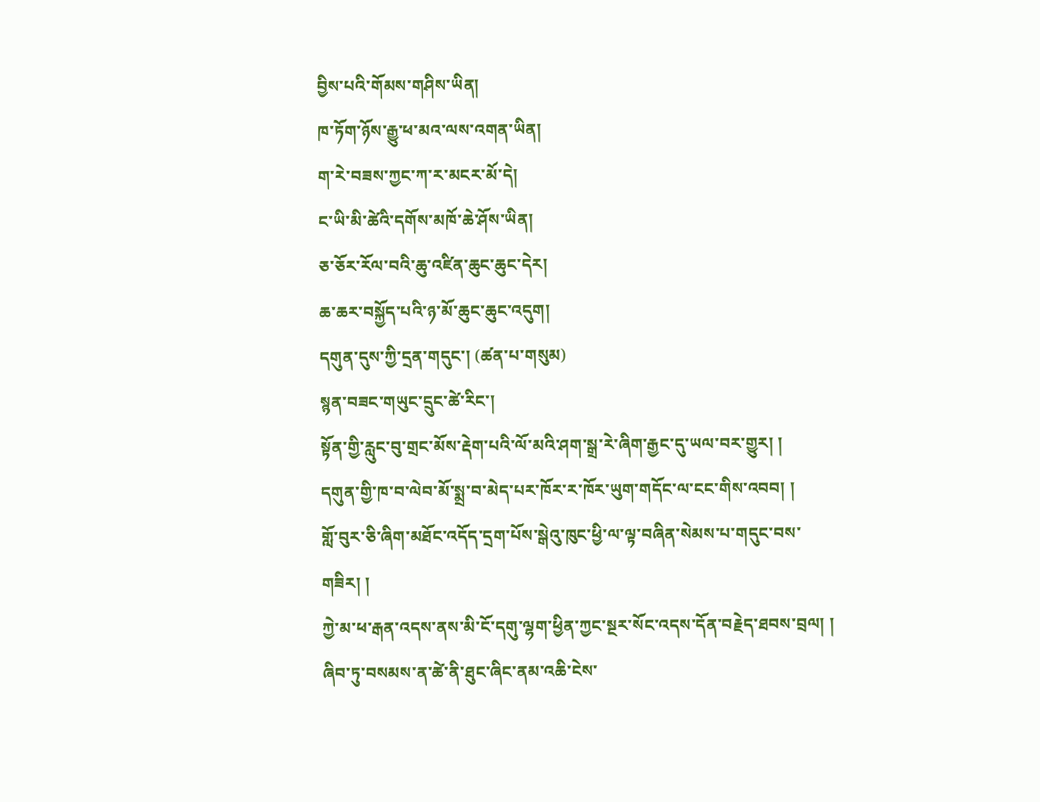བྱིས་པའི་གོམས་གཤིས་ཡིན།
ཁ་ཏོག་ཉོས་རྒྱུ་ཕ་མའ་ལས་འགན་ཡིན།
ག་རེ་བཟས་ཀྱང་ཀ་ར་མངར་མོ་དེ།
ང་ཡི་མི་ཚེའི་དགོས་མཁོ་ཆེ་ཤོས་ཡིན།
ཅ་ཅོར་རོལ་བའི་ཆུ་འཛིན་ཆུང་ཆུང་དེར།
ཆ་ཆར་བསྐྱོད་པའི་ཉ་མོ་ཆུང་ཆུང་འདུག།
དགུན་དུས་ཀྱི་དྲན་གདུང་། (ཚན་པ་གསུམ)
སྙན་བཟང་གཡུང་དྲུང་ཚེ་རིང་།
སྟོན་གྱི་རླུང་བུ་གྲང་མོས་རྡེག་པའི་ལོ་མའི་ཤག་སྒྲ་རེ་ཞིག་རྒྱང་དུ་ཡལ་བར་གྱུར། །
དགུན་གྱི་ཁ་བ་ལེབ་མོ་སྨྲ་བ་མེད་པར་ཁོར་ར་ཁོར་ཡུག་གདོང་ལ་ངང་གིས་འབབ། །
གློ་བུར་ཅི་ཞིག་མཐོང་འདོད་དྲག་པོས་སྒེའུ་ཁུང་ཕྱི་ལ་ལྟ་བཞིན་སེམས་པ་གདུང་བས་གཟིར། །
ཀྱེ་མ་ཕ་རྒན་འདས་ནས་མི་ངོ་དགུ་ལྷག་ཕྱིན་ཀྱང་སྔར་སོང་འདས་དོན་བརྗེད་ཐབས་བྲལ། །
ཞིབ་ཏུ་བསམས་ན་ཚེ་ནི་ཐུང་ཞིང་ནམ་འཆི་ངེས་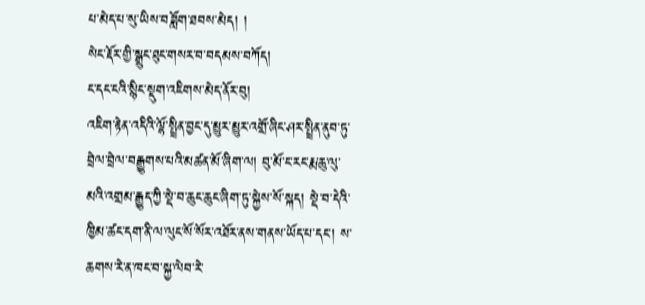པ་མེད་པ་སུ་ཡིས་བཟློག་ཐབས་མེད། །
སེང་རྡོར་གྱི་སྒྲུང་ཐུང་གསར་བ་བདམས་བཀོད།
ང་དང་ངའི་སྙིང་སྡུག་འཇིགས་མེད་ནོར་བུ།
འཇིག་རྟེན་འདིའི་ལྷོ་སྤྲིན་བྱང་དུ་མྱུར་མྱུར་འགྲོ་ཞིང་ཤར་སྤྲིན་ནུབ་ཏུ་བྲེལ་བྲེལ་བརྒྱུགས་པའི་མཚན་མོ་ཞིག་ལ། བུ་མོ་ང་རང་རྨ་ཆུ་ལུ་མའི་འགྲམ་རྒྱུད་ཀྱི་སྡེ་བ་ཆུང་ཆུང་ཞིག་ཏུ་སྐྱེས་སོ་སྐད། སྡེ་བ་དེའི་ཁྱིམ་ཚང་དག་ནི་ལ་ལུང་སོ་སོར་འཐོར་ནས་གནས་ཡོད་པ་དང་། ས་ཆགས་རེ་ན་ཁང་བ་སྐྱ་ལེབ་རེ་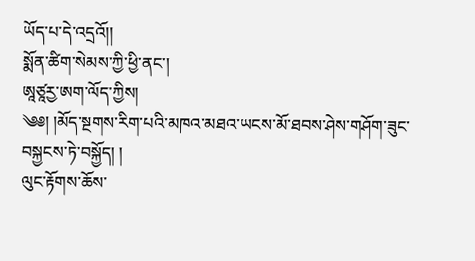ཡོད་པ་དེ་འདྲའོ།།
སྨོན་ཚིག་སེམས་ཀྱི་ཕྱི་ནང་།
ཨཱཙཱརྱ་ཨག་ལོད་ཀྱིས།
༄༅། །མོད་སྔགས་རིག་པའི་མཁའ་མཐའ་ཡངས་མོ་ཐབས་ཤེས་གཤོག་ཟུང་བསྐྱངས་ཏེ་བསྐྱོད། །
ལུང་རྟོགས་ཆོས་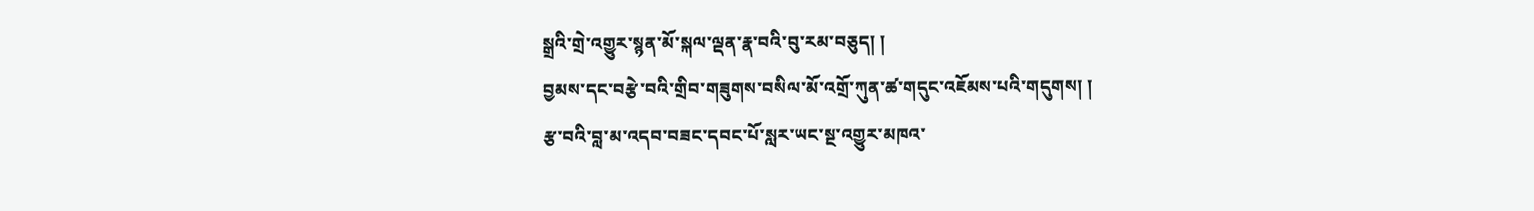སྒྲའི་གྲེ་འགྱུར་སྙན་མོ་སྐལ་ལྡན་རྣ་བའི་བུ་རམ་བཅུད། །
བྱམས་དང་བརྩེ་བའི་གྲིབ་གཟུགས་བསིལ་མོ་འགྲོ་ཀུན་ཚ་གདུང་འཇོམས་པའི་གདུགས། །
རྩ་བའི་བླ་མ་འདབ་བཟང་དབང་པོ་སླར་ཡང་སྔ་འགྱུར་མཁའ་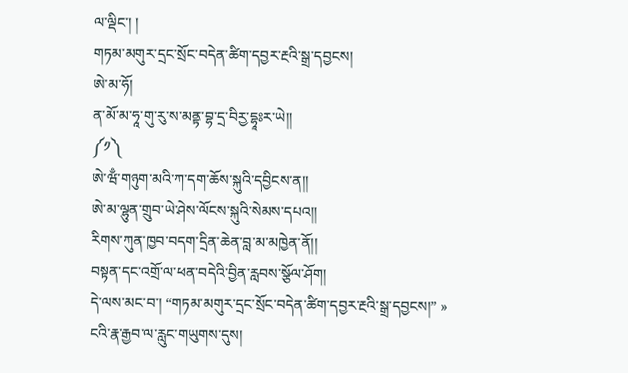ལ་ལྡིང་། །
གཏམ་མགུར་དྲང་སྲོང་བདེན་ཚིག་དབྱར་རྔའི་སྒྲ་དབྱངས།
ཨེ་མ་ཧོ།
ན་མོ་མ་ཧཱ་གུ་རུ་ས་མནྟ་བྷ་དྲ་བིརྱ་དྷཱཿར་ཡེ།།
༼༡༽
ཨེ་ཝྃ་གཉུག་མའི་ཀ་དག་ཆོས་སྐུའི་དབྱིངས་ན།།
ཨེ་མ་ལྷུན་གྲུབ་ཡེ་ཤེས་ལོངས་སྐུའི་སེམས་དཔའ།།
རིགས་ཀུན་ཁྱབ་བདག་དྲིན་ཆེན་བླ་མ་མཁྱེན་ནོ།།
བསྟན་དང་འགྲོ་ལ་ཕན་བདེའི་བྱིན་རླབས་སྩོལ་ཤོག།
དེ་ལས་མང་བ་། “གཏམ་མགུར་དྲང་སྲོང་བདེན་ཚིག་དབྱར་རྔའི་སྒྲ་དབྱངས།” »
ངའི་རྣ་རྒྱབ་ལ་རླུང་གཡུགས་དུས།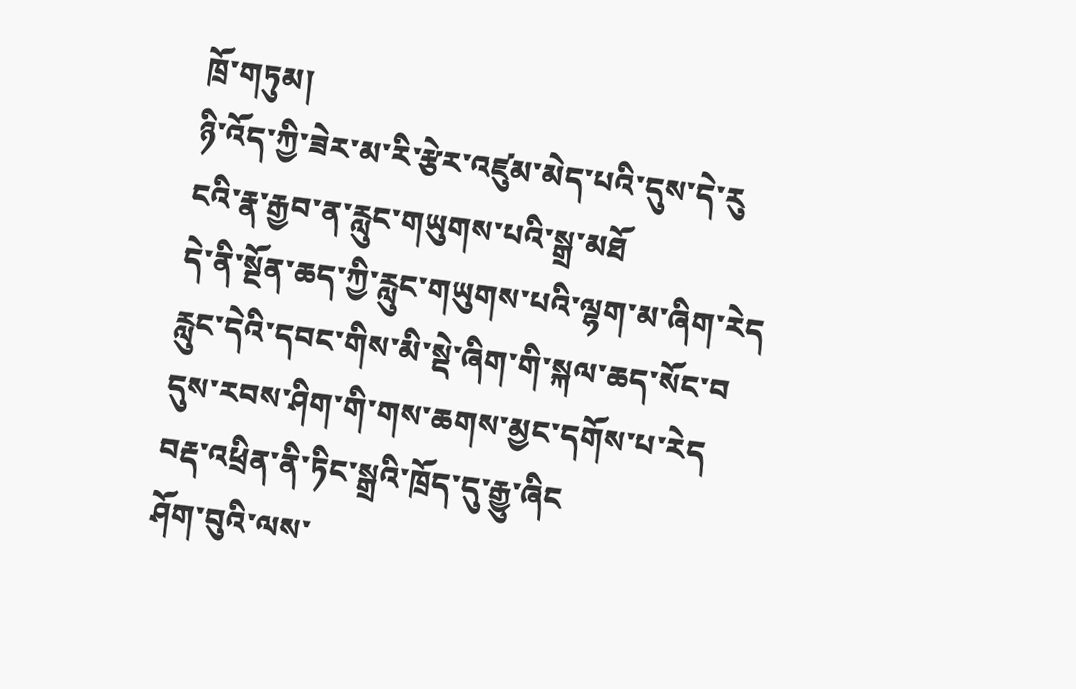ཁྲོ་གཏུམ།
ཉི་འོད་ཀྱི་ཟེར་མ་རི་རྩེར་འཛུམ་མེད་པའི་དུས་དེ་རུ
ངའི་རྣ་རྒྱབ་ན་རླུང་གཡུགས་པའི་སྒྲ་མཐོ
དེ་ནི་སྔོན་ཆད་ཀྱི་རླུང་གཡུགས་པའི་ལྷག་མ་ཞིག་རེད
རླུང་དེའི་དབང་གིས་མི་སྡེ་ཞིག་གི་སྐལ་ཆད་སོང་བ
དུས་རབས་ཤིག་གི་གས་ཆགས་མྱང་དགོས་པ་རེད
བརྡ་འཕྲིན་ནི་ཏིང་སྒྲའི་ཁྲོད་དུ་རྒྱུ་ཞིང
ཤོག་བུའི་ལས་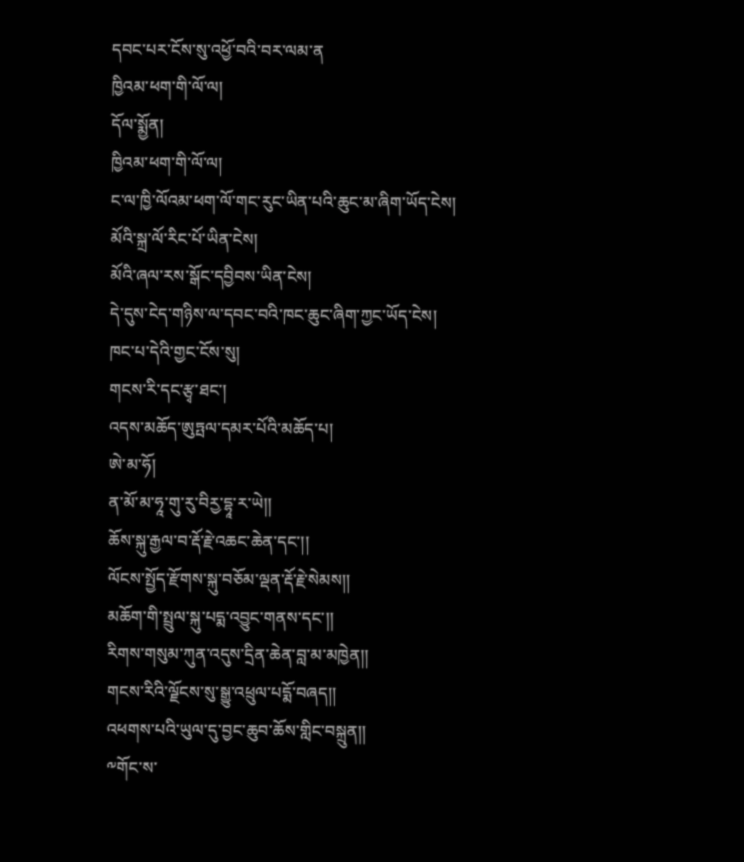དབང་པར་ངོས་སུ་འཕྱོ་བའི་བར་ལམ་ན
ཁྱིའམ་ཕག་གི་ལོ་ལ།
དོལ་སྨྱོན།
ཁྱིའམ་ཕག་གི་ལོ་ལ།
ང་ལ་ཁྱི་ལོའམ་ཕག་ལོ་གང་རུང་ཡིན་པའི་ཆུང་མ་ཞིག་ཡོད་ངེས།
མོའི་སྐྲ་ལོ་རིང་པོ་ཡིན་ངེས།
མོའི་ཞལ་རས་སྒོང་དབྱིབས་ཡིན་ངེས།
དེ་དུས་ངེད་གཉིས་ལ་དབང་བའི་ཁང་ཆུང་ཞིག་ཀྱང་ཡོད་ངེས།
ཁང་པ་དེའི་གྱང་ངོས་སུ།
གངས་རི་དང་རྩྭ་ཐང་།
འདས་མཆོད་ཨུཏྤལ་དམར་པོའི་མཆོད་པ།
ཨེ་མ་ཧོ།
ན་མོ་མ་ཧཱ་གུ་རུ་བིརྱ་དྷཱ་ར་ཡེ།།
ཆོས་སྐུ་རྒྱལ་བ་རྡོ་རྗེ་འཆང་ཆེན་དང་།།
ལོངས་སྤྱོད་རྫོགས་སྐུ་བཅོམ་ལྡན་རྡོ་རྗེ་སེམས།།
མཆོག་གི་སྤྲུལ་སྐུ་པདྨ་འབྱུང་གནས་དང་།།
རིགས་གསུམ་ཀུན་འདུས་དྲིན་ཆེན་བླ་མ་མཁྱེན།།
གངས་རིའི་ལྗོངས་སུ་སྒྱུ་འཕྲུལ་པདྨོ་བཞད།།
འཕགས་པའི་ཡུལ་དུ་བྱང་ཆུབ་ཆོས་གླིང་བསྐྲུན།།
༸གོང་ས་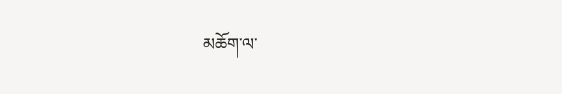མཆོག་ལ་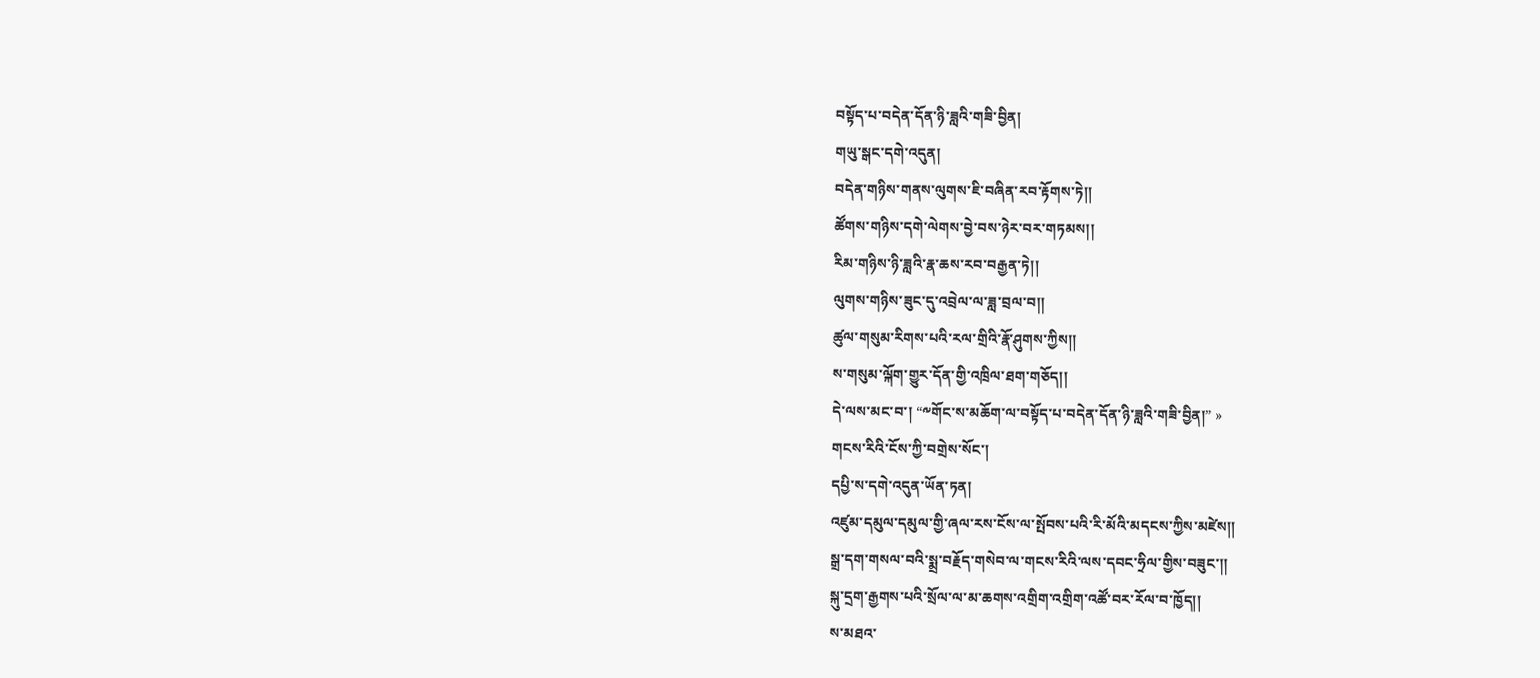བསྟོད་པ་བདེན་དོན་ཉི་ཟླའི་གཟི་བྱིན།
གཡུ་སྒང་དགེ་འདུན།
བདེན་གཉིས་གནས་ལུགས་ཇི་བཞིན་རབ་རྟོགས་ཏེ།།
ཚོགས་གཉིས་དགེ་ལེགས་བྱེ་བས་ཉེར་བར་གཏམས།།
རིམ་གཉིས་ཉི་ཟླའི་རྣ་ཆས་རབ་བརྒྱན་ཏེ།།
ལུགས་གཉིས་ཟུང་དུ་འབྲེལ་ལ་ཟླ་བྲལ་བ།།
ཚུལ་གསུམ་རིགས་པའི་རལ་གྲིའི་རྣོ་ཤུགས་ཀྱིས།།
ས་གསུམ་ལྐོག་གྱུར་དོན་གྱི་འཁྲིལ་ཐག་གཅོད།།
དེ་ལས་མང་བ་། “༸གོང་ས་མཆོག་ལ་བསྟོད་པ་བདེན་དོན་ཉི་ཟླའི་གཟི་བྱིན།” »
གངས་རིའི་ངོས་ཀྱི་བགྲེས་སོང་།
དཔྱི་ས་དགེ་འདུན་ཡོན་ཏན།
འཛུམ་དམུལ་དམུལ་གྱི་ཞལ་རས་ངོས་ལ་སྤོབས་པའི་རི་མོའི་མདངས་ཀྱིས་མཛེས།།
སྒྲ་དག་གསལ་བའི་སྨྲ་བརྗོད་གསེབ་ལ་གངས་རིའི་ལས་དབང་ཧྲིལ་གྱིས་བཟུང་།།
སྐུ་དྲག་རྒྱགས་པའི་སྲོལ་ལ་མ་ཆགས་འགྲིག་འགྲིག་འཚོ་བར་རོལ་བ་ཁྱོད།།
ས་མཐའ་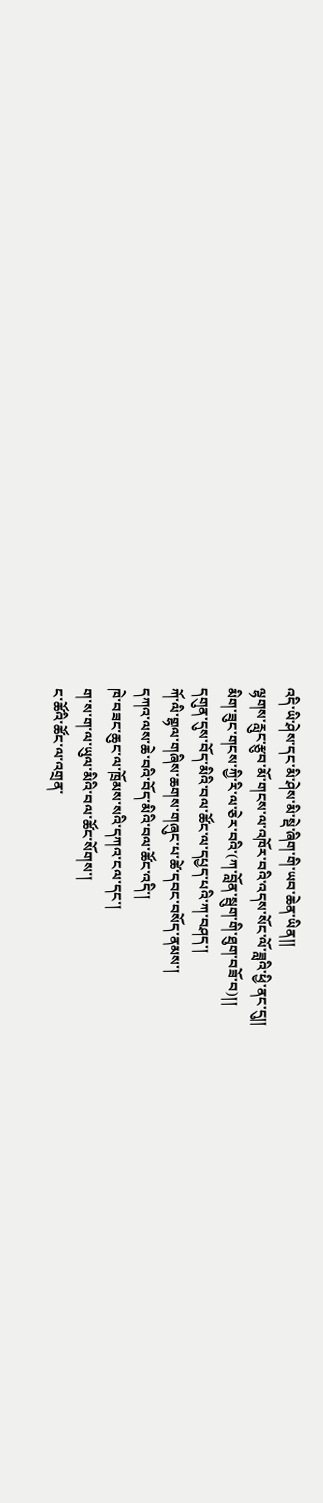འདི་ཡི་ཤེས་དང་མི་ཤེས་མི་སྡེ་ཞིག་གི་ཡབ་ཆེན་ཡིན།།
ལྷགས་རླུང་རྩུབ་མོ་གངས་ལ་འཁོར་བའི་འདས་སོང་ལོ་ཟླའི་ཕྱི་ནང་དུ།།
མིག་ཟུང་གངས་ཀྱི་རི་ལ་ཅེར་བའི་(ཀ་བློན་སྦུག་གི་ཐུག་བཟོ་བ)།།
དགུན་དུས་བོད་མིའི་བལ་ཚོང་ལ་དཔྱད་པའི་ཀ་བཤད་།
ཀོ་ལི་གྷལ་གཞིས་ཆགས་གཞུང་པ་ཚེ་དབང་བསོད་ནམས་།
དཀའ་ལས་ཆེ་བའི་བོད་མིའི་བལ་ཚོང་འདི་།
ཁེ་བཟང་ཆུང་ལ་ཁྲོམས་སའི་དཀའ་ངལ་དང་།
ག་ས་ག་ལ་ཡུལ་མིའི་བལ་ཚོང་སོགས་།
ང་ཚོའི་ཚོང་ལ་འགྲན་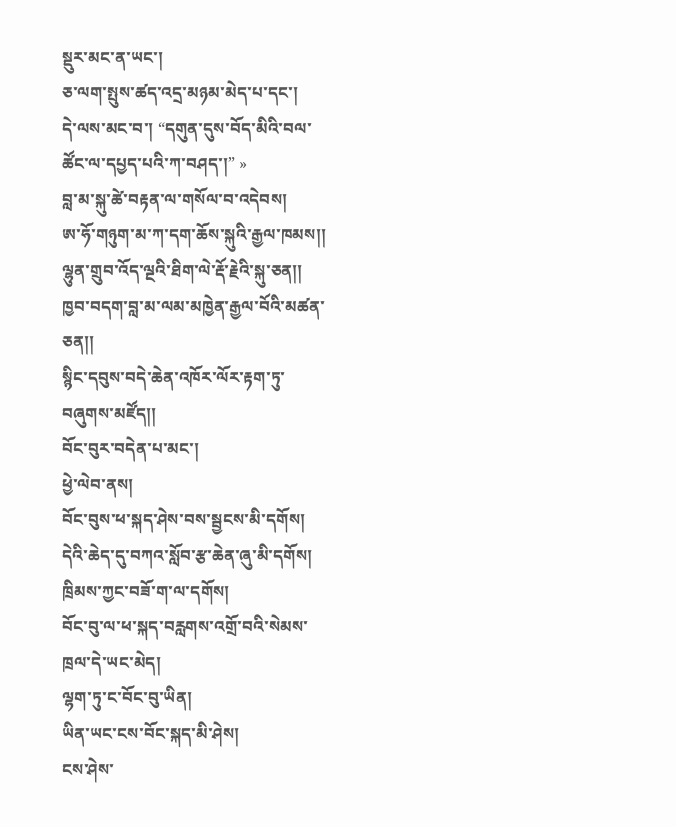སྡུར་མང་ན་ཡང་།
ཅ་ལག་སྤུས་ཚད་འདྲ་མཉམ་མེད་པ་དང་།
དེ་ལས་མང་བ་། “དགུན་དུས་བོད་མིའི་བལ་ཚོང་ལ་དཔྱད་པའི་ཀ་བཤད་།” »
བླ་མ་སྐུ་ཚེ་བརྟན་ལ་གསོལ་བ་འདེབས།
ཨ་ཧོ་གཉུག་མ་ཀ་དག་ཆོས་སྐུའི་རྒྱལ་ཁམས།།
ལྷུན་གྲུབ་འོད་ལྔའི་ཐིག་ལེ་རྡོ་རྗེའི་སྐུ་ཅན།།
ཁྱབ་བདག་བླ་མ་ལམ་མཁྱེན་རྒྱལ་བོའི་མཚན་ཅན།།
སྙིང་དབུས་བདེ་ཆེན་འཁོར་ལོར་རྟག་ཏུ་བཞུགས་མཛོད།།
བོང་བུར་བདེན་པ་མང་།
ཕྱེ་ལེབ་ནས།
བོང་བུས་ཕ་སྐད་ཤེས་བས་སྦྱངས་མི་དགོས།
དེའི་ཆེད་དུ་བཀའ་སློབ་རྩ་ཆེན་ཞུ་མི་དགོས།
ཁྲིམས་ཀྱང་བཟོ་ག་ལ་དགོས།
བོང་བུ་ལ་ཕ་སྐད་བརླགས་འགྲོ་བའི་སེམས་ཁྲལ་དེ་ཡང་མེད།
ལྷག་ཏུ་ང་བོང་བུ་ཡིན།
ཡིན་ཡང་ངས་བོང་སྐད་མི་ཤེས།
ངས་ཤེས་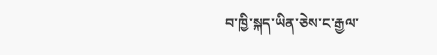བ་ཁྱི་སྐད་ཡིན་ཅེས་ང་རྒྱལ་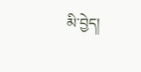མི་བྱེད།